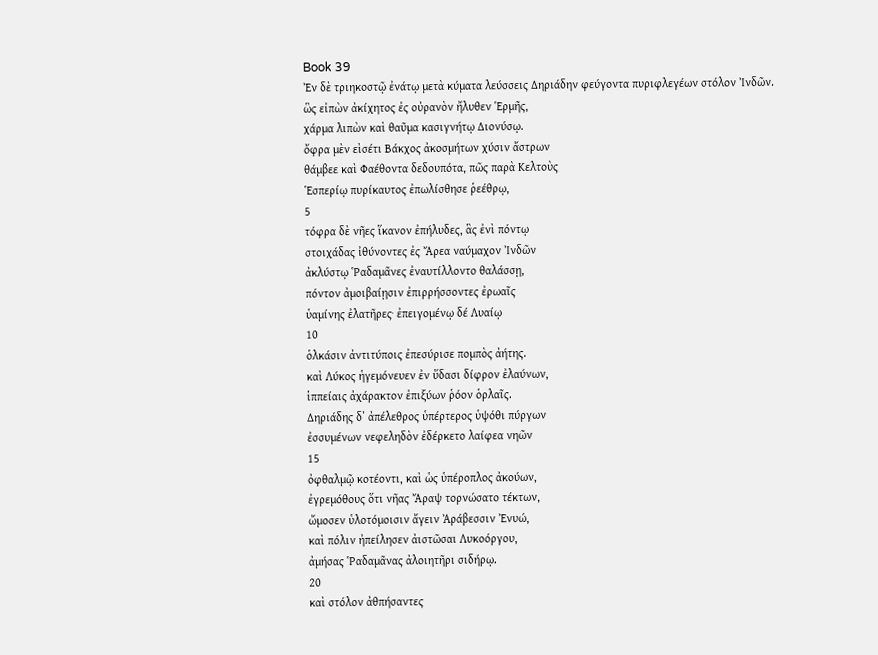Book 39
Ἐν δὲ τριηκοστῷ ἐνάτῳ μετὰ κύματα λεύσσεις Δηριάδην φεύγοντα πυριφλεγέων στόλον Ἰνδῶν.
ὣς εἰπὼν ἀκίχητος ἐς οὐρανὸν ἤλυθεν Ἑρμῆς,
χάρμα λιπὼν καὶ θαῦμα κασιγνήτῳ Διονύσῳ.
ὄφρα μὲν εὶσέτι Βάκχος ἀκοσμήτων χύσιν ἄστρων
θάμβεε καὶ Φαέθοντα δεδουπότα, πῶς παρὰ Κελτοὺς
Ἑσπερίῳ πυρίκαυτος ἐπωλίσθησε ῥεέθρῳ,
5
τόφρα δὲ νῆες ἵκανον ἐπήλυδες, ἃς ἐνὶ πόντῳ
στοιχάδας ἰθύνοντες ἐς Ἄρεα ναύμαχον Ἰνδῶν
ἀκλύστῳ Ῥαδαμᾶνες ἐναυτίλλοντο θαλάσσῃ,
πόντον ἀμοιβαίῃσιν ἐπιρρήσσοντες ἐρωαῖς
ὑαμίνης ἐλατῆρες· ἐπειγομένῳ δέ Λυαίῳ
10
ὁλκάσιν ἀντιτύποις ἐπεσύρισε πομπὸς ἀήτης.
καὶ Λύκος ἡγεμόνευεν ἐν ὕδασι δίφρον ἐλαύνων,
ἱππείαις ἀχάρακτον ἐπιξύων ῥόον ὁρλαῖς.
Δηριάδης δʼ ἀπέλεθρος ὑπέρτερος ὑψόθι πύργων
ἐσσυμένων νεφεληδὸν ἐδέρκετο λαίφεα νηῶν
15
ὀφθαλμῷ κοτέοντι, καὶ ὡς ὑπέροπλος ἀκούων,
ἐγρεμόθους ὅτι νῆας Ἄραψ τορνώσατο τέκτων,
ὤμοσεν ὑλοτόμοισιν ἄγειν Ἀράβεσσιν Ἐνυώ,
καὶ πόλιν ἠπείλησεν ἀιστῶσαι Λυκοόργου,
ἀμήσας Ῥαδαμᾶνας ἀλοιητῆρι σιδήρῳ.
20
καὶ στόλον ἀθπήσαντες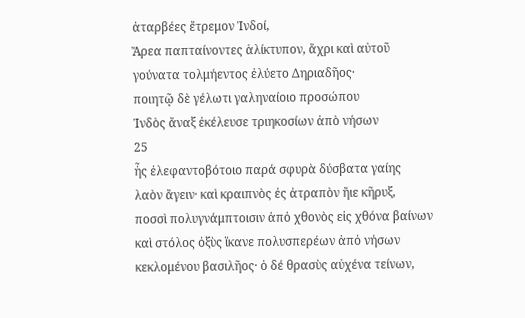ἀταρβέες ἔτρεμον Ἰνδοί,
Ἄρεα παπταίνοντες ἁλίκτυπον, ἄχρι καὶ αὐτοῦ
γούνατα τολμήεντος ἐλύετο Δηριαδῆος·
ποιητῷ δὲ γέλωτι γαληναίοιο προσώπου
Ἰνδὸς ἄναξ ἐκέλευσε τριηκοσίων ἀπὸ νήσων
25
ἦς ἐλεφαντοβότοιο παρά σφυρὰ δύσβατα γαίης
λαὸν ἄγειν· καὶ κραιπνὸς ἐς ἀτραπὸν ἤιε κῆρυξ,
ποσσὶ πολυγνάμπτοισιν ἀπὀ χθονὸς εἰς χθόνα βαίνων
καὶ στόλος ὀξὺς ἵκανε πολυσπερέων ἀπὀ νήσων
κεκλομένου βασιλῆος· ὁ δέ θρασὺς αὐχένα τείνων,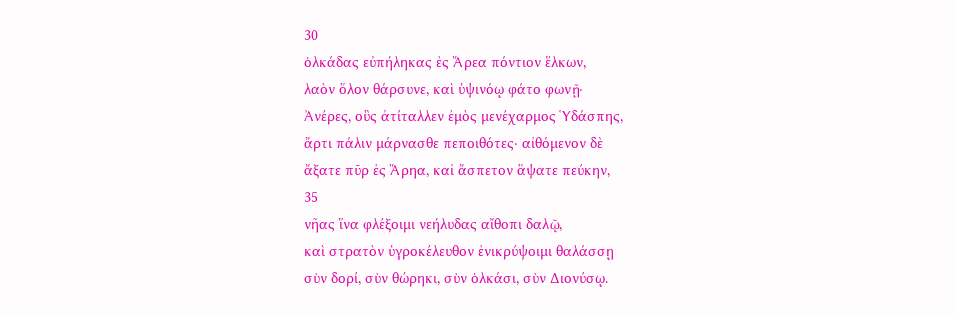30
ὁλκάδας εὐπήληκας ἐς Ἄρεα πόντιον ἕλκων,
λαὸν ὅλον θάρσυνε, καὶ ὑψινόῳ φάτο φωνῇ·
Ἀνέρες, οὓς ἀτίταλλεν ἐμὸς μενέχαρμος Ὑδάσπης,
ἄρτι πάλιν μάρνασθε πεποιθότες· αἰθόμενον δὲ
ἄξατε πῦρ ἐς Ἄρηα, καἰ ἄσπετον ἅψατε πεύκην,
35
νῆας ἵνα φλέξοιμι νεήλυδας αἴθοπι δαλῷ,
καὶ στρατὸν ὑγροκέλευθον ἐνικρύψοιμι θαλάσσῃ
σὺν δορί, σὺν θώρηκι, σὺν ὁλκάσι, σὺν Διονύσῳ.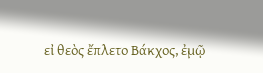εἰ θεὸς ἔπλετο Βάκχος, ἐμῷ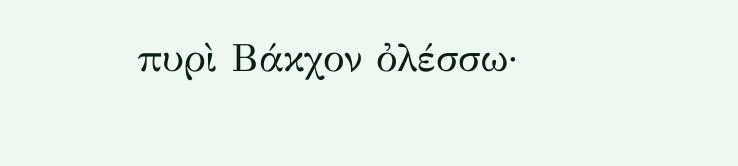πυρὶ Βάκχον ὀλέσσω·